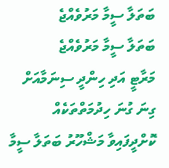ބަތަލާ ސީމާ މަރުވެއްޖެ
ބަތަލާ ސީމާ މަރުވެއްޖެ
މަރާޓީ އަދި ހިންދީ ސިނަމާއަށް ގިނަ ގުނަ ހިދުމަތްތަކެއް ކޮށްދީފައިވާ މަޝްހޫރު ބަތަލާ ސީމާ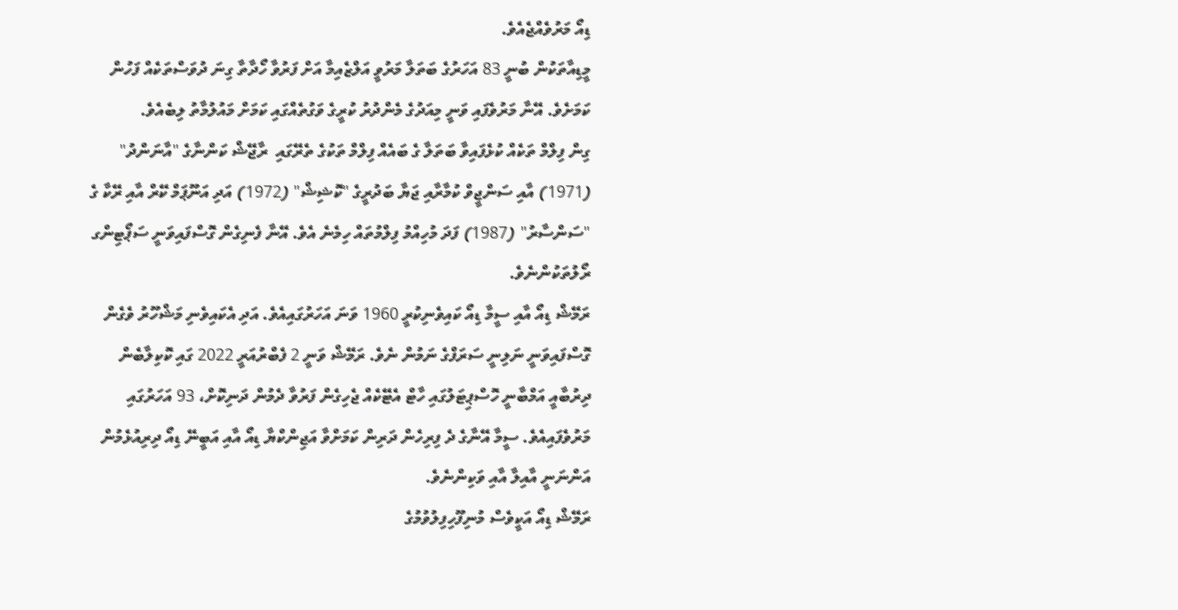ޑިއޯ މަރުވެއްޖެއެވެ.
މީޑިއާތަކުން ބުނީ 83 އަހަރުގެ ބަތަލާ މަރުވީ އަލްޒެއިމާ އަށް ފަރުވާ ހޯދާތާ ގިނަ ދުވަސްތަކެއް ފަހުން ކަމަށެވެ. އޭނާ މަރުވެފައި ވަނީ މިއަދުގެ މެންދުރު ކުރީގެ ވަގުތެއްގައި ކަމަށް މައުލުމާތު ލިބެއެވެ.
ގިން ފިލްމް ތަކެއް ކުޅެފައިވާ ބަތަލާ ގެ ބައެއް ފިލްމް ތަކުގެ ތެރޭގައި  ރާޖޭޝް ކަންނާގެ "އާނަންދު" (1971) އާއި ސަންޖީވް ކުމާރާއި ޖަޔާ ބަދުރީގެ "ކޮޝިޝް" (1972) އަދި އަނޫޕަމް ކޭރް އާއި ރޭކާ ގެ "ސަންސާރު" (1987) ފަދަ މުހިއްމު ފިލްމުތައް ހިމެނެ އެވެ. އޭނާ ފެނިގެން ގޮސްފައިވަނީ ސަޕޯޓިންގ ރޯލުތަކުންނެވެ.
ރަމޭޝް ޑިއޯ އާއި ސީމާ ޑިއޯ ކައިވެނިކުރީ 1960 ވަނަ އަހަރުގައިއެވެ. އަދި އެކައިވެނި މަޝްހޫރު ވެގެން ގޮސްފައިވަނީ ނަލިނީ ސަރަފްގެ ނަމުން ނެވެ. ރަމޭޝް ވަނީ 2 ފެބްރުއަރީ 2022 ގައި ކޮކިލާބެން ދިރުބާއީ އަމްބާނީ ހޮސްޕިޓަލުގައި ހާޓް އެޓޭކެއް ޖެހިގެން ފަރުވާ ދެމުން ދަނިކޮށް، 93 އަހަރުގައި މަރުވެފައިއެވެ. ސީމާ އޭނާގެ ދެ ފިރިހެން ދަރިން ކަމަށްވާ އަޖިންކްޔާ ޑިއޯ އާއި އަބީނޭ ޑިއޯ ދިރިއުޅެމުން އަންނަނީ އާއިލާ އާއި ވަކިންނެވެ.
ރަމޭޝް ޑިއޯ އަކީވެސް މުނިފޫހިފިލުވުމުގެ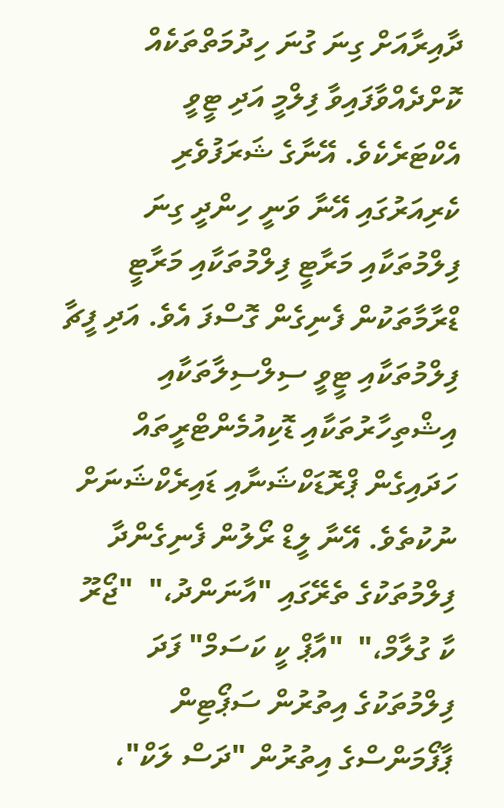ދާއިރާއަށް ގިނަ ގުނަ ހިދުމަތްތަކެއް ކޮށްދެއްވާފައިވާ ފިލްމީ އަދި ޓީވީ އެކްޓަރެކެވެ. އޭނާގެ ޝަރަފުވެރި ކެރިއަރުގައި އޭނާ ވަނީ ހިންދީ ގިނަ ފިލްމުތަކާއި މަރާޓީ ފިލްމުތަކާއި މަރާޓީ ޑްރާމާތަކުން ފެނިގެން ގޮސްފަ އެވެ. އަދި ފީޗާ ފިލްމުތަކާއި ޓީވީ ސިލްސިލާތަކާއި އިޝްތިހާރުތަކާއި ޑޮކިއުމެންޓްރީތައް ހަދައިގެން ޕްރޮޑަކްޝަނާއި ޑައިރެކްޝަނަށް ނުކުތެވެ. އޭނާ ލީޑް ރޯލުން ފެނިގެންދާ ފިލްމުތަކުގެ ތެރޭގައި "އާނަންދު،"  "ޖޯރޫ ކާ ގުލާމް،"  "އާޕް ކީ ކަސަމް" ފަދަ ފިލްމުތަކުގެ އިތުރުން ސަޕޯޓިން ޕާފޯމަންސްގެ އިތުރުން "ދަސް ލަކް"،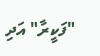"ފަކީރާ" އަދި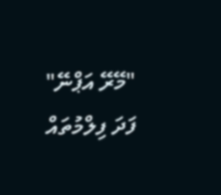"މޭރޭ އަޕްނޭ" ފަދަ ފިލްމުތައް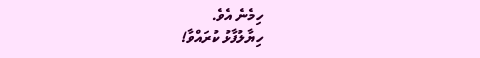ހިމެނެ އެވެ.
ހިޔާލުފާޅު ކުރައްވާ!